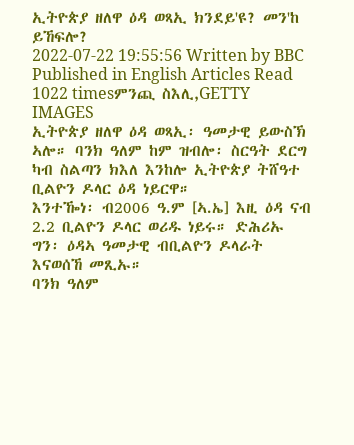ኢትዮጵያ ዘለዋ ዕዳ ወጻኢ ክንደይ'ዩ? መን'ከ ይኸፍሎ?
2022-07-22 19:55:56 Written by BBC Published in English Articles Read 1022 timesምንጪ ስእሊ,GETTY IMAGES
ኢትዮጵያ ዘለዋ ዕዳ ወጻኢ፡ ዓመታዊ ይውስኽ ኣሎ። ባንክ ዓለም ከም ዝብሎ፡ ስርዓት ደርግ ካብ ስልጣን ክእለ እንከሎ ኢትዮጵያ ትሸዓተ ቢልዮን ዶላር ዕዳ ነይርዋ።
እንተዀነ፡ ብ2006 ዓ.ም [ኣ.ኤ] እዚ ዕዳ ናብ 2.2 ቢልዮን ዶላር ወሪዱ ነይሩ። ድሕሪኡ ግን፡ ዕዳኣ ዓመታዊ ብቢልዮን ዶላራት እናወሰኸ መጺኡ።
ባንክ ዓለም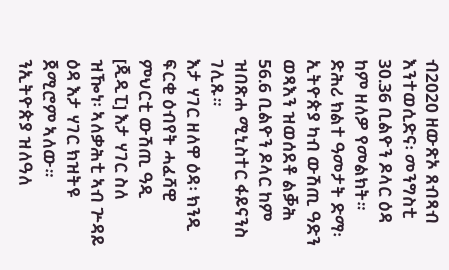ብ2020 ዘውጽኦ ጸብጻብ እንተወሲድና፡ መንግስቲ 30.36 ቢልዮን ዶላር ዕዳ ከም ዘለዎ የመልክት።
ድሕሪ ክልተ ዓመታት ድማ፡ ኢትዮጵያ ካብ ውሽጢ ዓድን ወጻእን ዝወሰደቶ ልቓሕ 56.6 ቢልዮን ዶላር ከም ዝበጽሐ ሚኒስተር ፋይናንስ ገሊጹ።
እታ ሃገር ዘለዋ ዕዳ፡ ክንዲ ፍርቂ ዕብየት ሓፈሻዊ ምህርቲ ውሽጢ ዓዲ [ጂዲፒ] እታ ሃገር ስለ ዝዀነ፡ ኣለቃሕቲ ኣብ ጕዳይ ዕዳ እታ ሃገር ክዝትዩ ጀሚሮም ኣለው።
ንኢትዮጵያ ዝለዓለ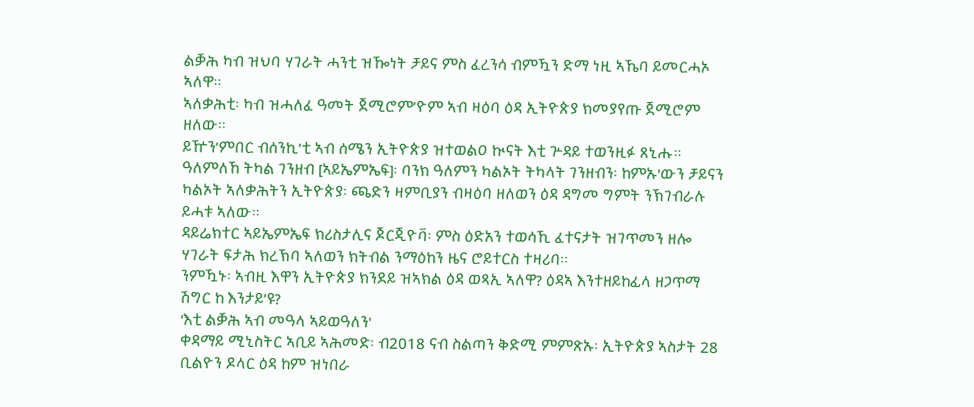ልቓሕ ካብ ዝህባ ሃገራት ሓንቲ ዝዀነት ቻይና ምስ ፈረንሳ ብምዃን ድማ ነዚ ኣኼባ ይመርሓኦ ኣለዋ።
ኣለቃሕቲ፡ ካብ ዝሓለፈ ዓመት ጀሚሮም’ዮም ኣብ ዛዕባ ዕዳ ኢትዮጵያ ክመያየጡ ጀሚሮም ዘለው።
ይዅን’ምበር ብሰንኪ’ቲ ኣብ ሰሜን ኢትዮጵያ ዝተወልዐ ኲናት እቲ ጕዳይ ተወንዚፉ ጸኒሑ።
ዓለምለኸ ትካል ገንዘብ [ኣይኤምኤፍ]፡ ባንክ ዓለምን ካልኦት ትካላት ገንዘብን፡ ከምኡ'ውን ቻይናን ካልኦት ኣለቃሕትን ኢትዮጵያ፡ ጫድን ዛምቢያን ብዛዕባ ዘለወን ዕዳ ዳግመ ግምት ንኽገብራሉ ይሓቱ ኣለው።
ዳይሬክተር ኣይኤምኤፍ ክሪስታሊና ጆርጂዮቫ፡ ምስ ዕድአን ተወሳኺ ፈተናታት ዝገጥመን ዘሎ ሃገራት ፍታሕ ክረኽባ ኣለወን ክትብል ንማዕከን ዜና ሮይተርስ ተዛሪባ።
ንምዃኑ፡ ኣብዚ እዋን ኢትዮጵያ ክንደይ ዝኣክል ዕዳ ወጻኢ ኣለዋ? ዕዳኣ እንተዘይከፊላ ዘጋጥማ ሽግር ከ እንታይ’ዩ?
'እቲ ልቓሕ ኣብ መዓላ ኣይወዓለን'
ቀዳማይ ሚኒስትር ኣቢይ ኣሕመድ፡ ብ2018 ናብ ስልጣን ቅድሚ ምምጽኡ፡ ኢትዮጵያ ኣስታት 28 ቢልዮን ዶላር ዕዳ ከም ዝነበራ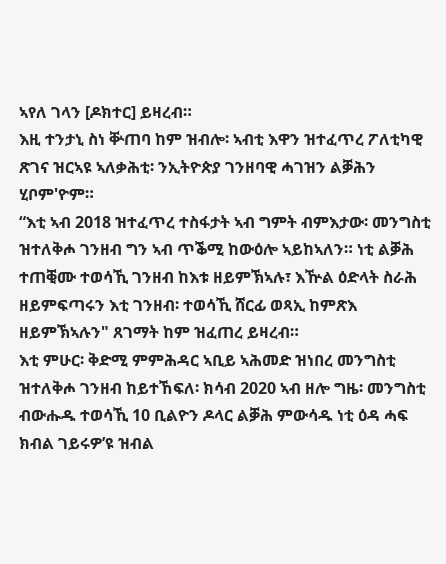ኣየለ ገላን [ዶክተር] ይዛረብ።
እዚ ተንታኒ ስነ ቝጠባ ከም ዝብሎ፡ ኣብቲ እዋን ዝተፈጥረ ፖለቲካዊ ጽገና ዝርኣዩ ኣለቃሕቲ፡ ንኢትዮጵያ ገንዘባዊ ሓገዝን ልቓሕን ሂቦም'ዮም።
“እቲ ኣብ 2018 ዝተፈጥረ ተስፋታት ኣብ ግምት ብምእታው፡ መንግስቲ ዝተለቅሖ ገንዘብ ግን ኣብ ጥቕሚ ከውዕሎ ኣይከኣለን። ነቲ ልቓሕ ተጠቒሙ ተወሳኺ ገንዘብ ከእቱ ዘይምኽኣሉ፣ እዅል ዕድላት ስራሕ ዘይምፍጣሩን እቲ ገንዘብ፡ ተወሳኺ ሸርፊ ወጻኢ ከምጽእ ዘይምኽኣሉን" ጸገማት ከም ዝፈጠረ ይዛረብ።
እቲ ምሁር፡ ቅድሚ ምምሕዳር ኣቢይ ኣሕመድ ዝነበረ መንግስቲ ዝተለቅሖ ገንዘብ ከይተኸፍለ፡ ክሳብ 2020 ኣብ ዘሎ ግዜ፡ መንግስቲ ብውሑዱ ተወሳኺ 10 ቢልዮን ዶላር ልቓሕ ምውሳዱ ነቲ ዕዳ ሓፍ ክብል ገይሩዎ’ዩ ዝብል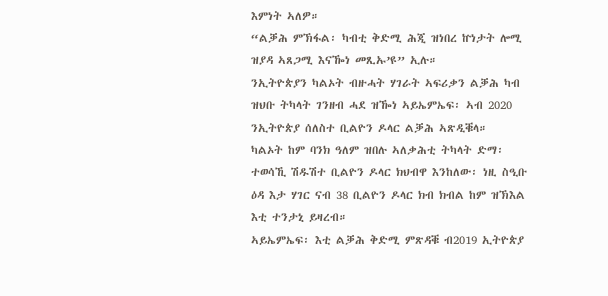እምነት ኣለዎ።
“ልቓሕ ምኽፋል፡ ካብቲ ቅድሚ ሕጂ ዝነበረ ኵነታት ሎሚ ዝያዳ ኣጸጋሚ እናዀነ መጺኡ’ዩ” ኢሉ።
ንኢትዮጵያን ካልኦት ብዙሓት ሃገራት ኣፍሪቃን ልቓሕ ካብ ዝህቡ ትካላት ገንዘብ ሓደ ዝዀነ ኣይኤምኤፍ፡ ኣብ 2020 ንኢትዮጵያ ሰለስተ ቢልዮን ዶላር ልቓሕ ኣጽዲቑላ።
ካልኦት ከም ባንክ ዓለም ዝበሉ ኣለቃሕቲ ትካላት ድማ፡ ተወሳኺ ሽዱሽተ ቢልዮን ዶላር ክህብዋ እንከለው፡ ነዚ ስዒቡ ዕዳ እታ ሃገር ናብ 38 ቢልዮን ዶላር ክብ ክብል ከም ዝኽእል እቲ ተንታኒ ይዛረብ።
ኣይኤምኤፍ፡ እቲ ልቓሕ ቅድሚ ምጽዳቑ ብ2019 ኢትዮጵያ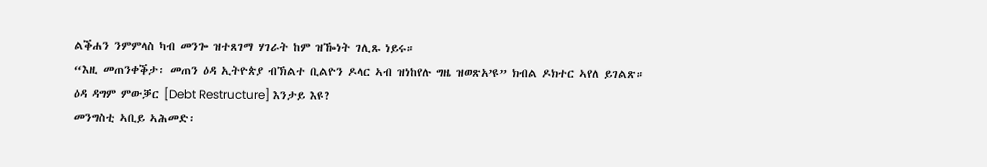ልቕሐን ንምምላስ ካብ መንጐ ዝተጸገማ ሃገራት ከም ዝዀነት ገሊጹ ነይሩ።
“እዚ መጠንቀቕታ፡ መጠን ዕዳ ኢትዮጵያ ብኽልተ ቢልዮን ዶላር ኣብ ዝነከየሉ ግዜ ዝወጽአ’ዩ” ክብል ዶክተር ኣየለ ይገልጽ።
ዕዳ ዳግም ምውቓር [Debt Restructure] እንታይ እዩ?
መንግስቲ ኣቢይ ኣሕመድ፡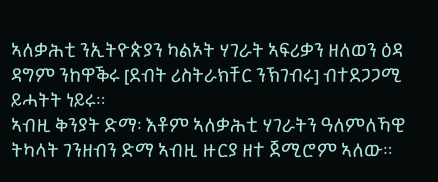ኣለቃሕቲ ንኢትዮጵያን ካልኦት ሃገራት ኣፍሪቃን ዘለወን ዕዳ ዳግም ንከዋቕሩ [ደብት ሪስትራክቸር ንኽገብሩ] ብተደጋጋሚ ይሓትት ነይሩ።
ኣብዚ ቅንያት ድማ፡ እቶም ኣለቃሕቲ ሃገራትን ዓለምለኻዊ ትካላት ገንዘብን ድማ ኣብዚ ዙርያ ዘተ ጀሚሮም ኣለው።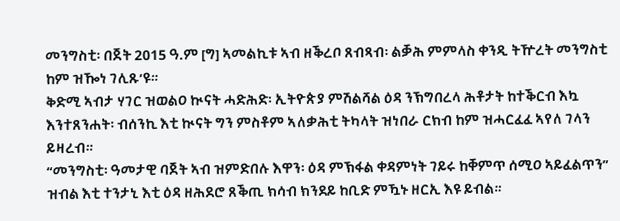መንግስቲ፡ በጀት 2015 ዓ.ም [ግ] ኣመልኪቱ ኣብ ዘቕረቦ ጸብጻብ፡ ልቓሕ ምምላስ ቀንዲ ትዅረት መንግስቲ ከም ዝዀነ ገሊጹ’ዩ።
ቅድሚ ኣብታ ሃገር ዝወልዐ ኲናት ሓድሕድ፡ ኢትዮጵያ ምሽልሻል ዕዳ ንኽግበረላ ሕቶታት ከተቕርብ እኳ እንተጸንሐት፡ ብሰንኪ እቲ ኲናት ግን ምስቶም ኣለቃሕቲ ትካላት ዝነበራ ርክብ ከም ዝሓርፈፈ ኣየለ ገላን ይዛረብ።
“መንግስቲ፡ ዓመታዊ ባጀት ኣብ ዝምድበሉ እዋን፡ ዕዳ ምኽፋል ቀዳምነት ገይሩ ከቐምጥ ሰሚዐ ኣይፈልጥን” ዝብል እቲ ተንታኒ እቲ ዕዳ ዘሕደሮ ጸቕጢ ክሳብ ክንደይ ከቢድ ምዃኑ ዘርኢ እዩ ይብል።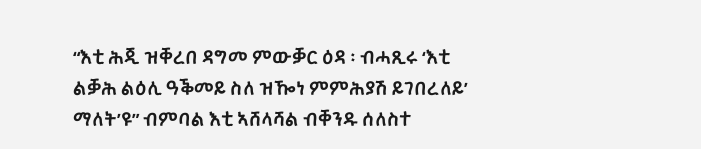“እቲ ሕጂ ዝቐረበ ዳግመ ምውቓር ዕዳ ፡ ብሓጺሩ ‘እቲ ልቓሕ ልዕሊ ዓቕመይ ስለ ዝዀነ ምምሕያሽ ይገበረለይ’ ማለት’ዩ” ብምባል እቲ ኣሸላሻል ብቐንዱ ሰለስተ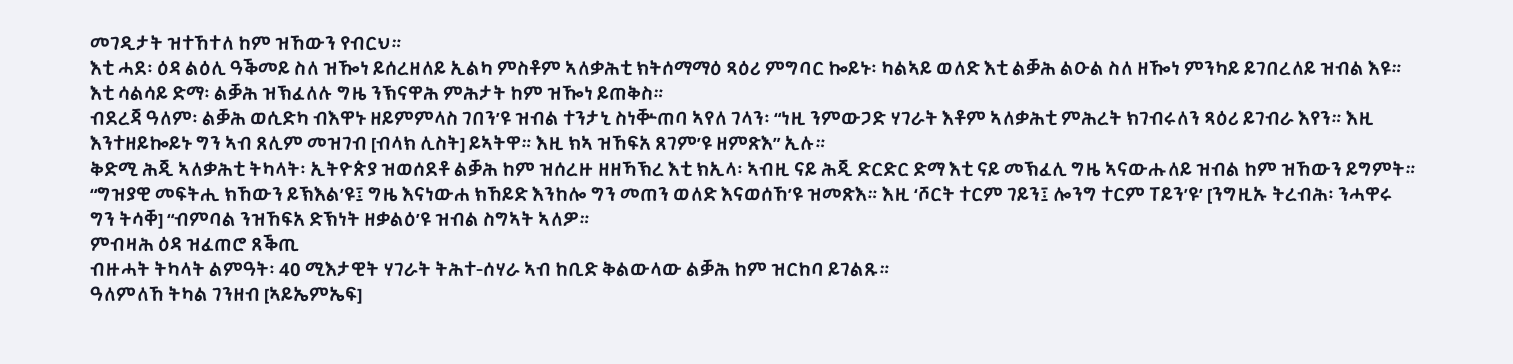መገዲታት ዝተኸተለ ከም ዝኸውን የብርህ።
እቲ ሓደ፡ ዕዳ ልዕሊ ዓቕመይ ስለ ዝዀነ ይሰረዘለይ ኢልካ ምስቶም ኣለቃሕቲ ክትሰማማዕ ጻዕሪ ምግባር ኰይኑ፡ ካልኣይ ወለድ እቲ ልቓሕ ልዑል ስለ ዘዀነ ምንካይ ይገበረለይ ዝብል እዩ። እቲ ሳልሳይ ድማ፡ ልቓሕ ዝኽፈለሉ ግዜ ንኽናዋሕ ምሕታት ከም ዝዀነ ይጠቅስ።
ብደረጃ ዓለም፡ ልቓሕ ወሲድካ ብእዋኑ ዘይምምላስ ገበን’ዩ ዝብል ተንታኒ ስነቝጠባ ኣየለ ገላን፡ “ነዚ ንምውጋድ ሃገራት እቶም ኣለቃሕቲ ምሕረት ክገብሩለን ጻዕሪ ይገብራ እየን። እዚ እንተዘይኰይኑ ግን ኣብ ጸሊም መዝገብ [ብላክ ሊስት] ይኣትዋ። እዚ ክኣ ዝኸፍአ ጸገም’ዩ ዘምጽእ” ኢሉ።
ቅድሚ ሕጂ ኣለቃሕቲ ትካላት፡ ኢትዮጵያ ዝወሰደቶ ልቓሕ ከም ዝሰረዙ ዘዘኻኽረ እቲ ክኢላ፡ ኣብዚ ናይ ሕጂ ድርድር ድማ እቲ ናይ መኽፈሊ ግዜ ኣናውሑለይ ዝብል ከም ዝኸውን ይግምት።
“ግዝያዊ መፍትሒ ክኸውን ይኽእል’ዩ፤ ግዜ እናነውሐ ክኸይድ እንከሎ ግን መጠን ወለድ እናወሰኸ’ዩ ዝመጽእ። እዚ ‘ሾርት ተርም ገይን፤ ሎንግ ተርም ፐይን’ዩ’ [ንግዚኡ ትረብሕ፡ ንሓዋሩ ግን ትሳቐ] “ብምባል ንዝኸፍአ ድኽነት ዘቃልዕ’ዩ ዝብል ስግኣት ኣለዎ።
ምብዛሕ ዕዳ ዝፈጠሮ ጸቕጢ
ብዙሓት ትካላት ልምዓት፡ 40 ሚእታዊት ሃገራት ትሕተ-ሰሃራ ኣብ ከቢድ ቅልውላው ልቓሕ ከም ዝርከባ ይገልጹ።
ዓለምለኸ ትካል ገንዘብ [ኣይኤምኤፍ]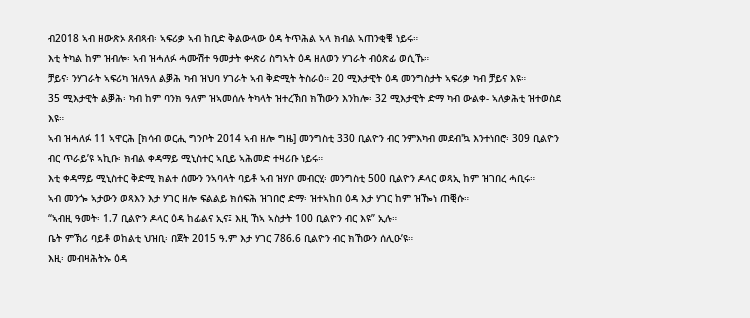ብ2018 ኣብ ዘውጽኦ ጸብጻብ፡ ኣፍሪቃ ኣብ ከቢድ ቅልውላው ዕዳ ትጥሕል ኣላ ክብል ኣጠንቂቑ ነይሩ።
እቲ ትካል ከም ዝብሎ፡ ኣብ ዝሓለፉ ሓሙሽተ ዓመታት ቍጽሪ ስግኣት ዕዳ ዘለወን ሃገራት ብዕጽፊ ወሲኹ።
ቻይና፡ ንሃገራት ኣፍሪካ ዝለዓለ ልቓሕ ካብ ዝህባ ሃገራት ኣብ ቅድሚት ትስራዕ። 20 ሚእታዊት ዕዳ መንግስታት ኣፍሪቃ ካብ ቻይና እዩ።
35 ሚእታዊት ልቓሕ፡ ካብ ከም ባንክ ዓለም ዝኣመሰሉ ትካላት ዝተረኽበ ክኸውን እንከሎ፡ 32 ሚእታዊት ድማ ካብ ውልቀ- ኣለቃሕቲ ዝተወስደ እዩ።
ኣብ ዝሓለፉ 11 ኣዋርሕ [ክሳብ ወርሒ ግንቦት 2014 ኣብ ዘሎ ግዜ] መንግስቲ 330 ቢልዮን ብር ንምእካብ መደብ'ኳ እንተነበሮ፡ 309 ቢልዮን ብር ጥራይ’ዩ ኣኪቡ፡ ክብል ቀዳማይ ሚኒስተር ኣቢይ ኣሕመድ ተዛሪቡ ነይሩ።
እቲ ቀዳማይ ሚኒስተር ቅድሚ ክልተ ሰሙን ንኣባላት ባይቶ ኣብ ዝሃቦ መብርሂ፡ መንግስቲ 500 ቢልዮን ዶላር ወጻኢ ከም ዝገበረ ሓቢሩ።
ኣብ መንጐ ኣታውን ወጻእን እታ ሃገር ዘሎ ፍልልይ ክሰፍሕ ዝገበሮ ድማ፡ ዝተኣከበ ዕዳ እታ ሃገር ከም ዝዀነ ጠቒሱ።
“ኣብዚ ዓመት፡ 1.7 ቢልዮን ዶላር ዕዳ ከፊልና ኢና፤ እዚ ኸኣ ኣስታት 100 ቢልዮን ብር እዩ” ኢሉ።
ቤት ምኽሪ ባይቶ ወከልቲ ህዝቢ፡ በጀት 2015 ዓ.ም እታ ሃገር 786.6 ቢልዮን ብር ክኸውን ሰሊዑ’ዩ።
እዚ፡ መብዛሕትኡ ዕዳ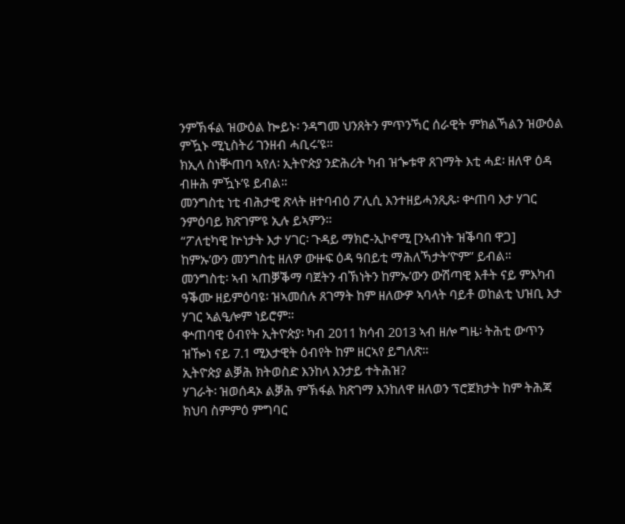ንምኽፋል ዝውዕል ኰይኑ፡ ንዳግመ ህንጸትን ምጥንኻር ሰራዊት ምክልኻልን ዝውዕል ምዃኑ ሚኒስትሪ ገንዘብ ሓቢሩ’ዩ።
ክኢላ ስነቝጠባ ኣየለ፡ ኢትዮጵያ ንድሕሪት ካብ ዝጐቱዋ ጸገማት እቲ ሓደ፡ ዘለዋ ዕዳ ብዙሕ ምዃኑ’ዩ ይብል።
መንግስቲ ነቲ ብሕታዊ ጽላት ዘተባብዕ ፖሊሲ እንተዘይሓንጺጹ፡ ቍጠባ እታ ሃገር ንምዕባይ ክጽገም’ዩ ኢሉ ይኣምን።
“ፖለቲካዊ ኵነታት እታ ሃገር፡ ጉዳይ ማክሮ-ኢኮኖሚ [ንኣብነት ዝቕባበ ዋጋ] ከምኡ’ውን መንግስቲ ዘለዎ ውዙፍ ዕዳ ዓበይቲ ማሕለኻታት’ዮም” ይብል።
መንግስቲ፡ ኣብ ኣጠቓቕማ ባጀትን ብኽነትን ከምኡ’ውን ውሽጣዊ እቶት ናይ ምእካብ ዓቕሙ ዘይምዕባዩ፡ ዝኣመሰሉ ጸገማት ከም ዘለውዎ ኣባላት ባይቶ ወከልቲ ህዝቢ እታ ሃገር ኣልዒሎም ነይሮም።
ቍጠባዊ ዕብየት ኢትዮጵያ፡ ካብ 2011 ክሳብ 2013 ኣብ ዘሎ ግዜ፡ ትሕቲ ውጥን ዝዀነ ናይ 7.1 ሚእታዊት ዕብየት ከም ዘርኣየ ይግለጽ።
ኢትዮጵያ ልቓሕ ክትወስድ እንከላ እንታይ ተትሕዝ?
ሃገራት፡ ዝወሰዳኦ ልቓሕ ምኽፋል ክጽገማ እንከለዋ ዘለወን ፕሮጀክታት ከም ትሕጃ ክህባ ስምምዕ ምግባር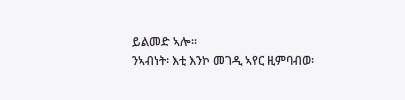ይልመድ ኣሎ።
ንኣብነት፡ እቲ እንኮ መገዲ ኣየር ዚምባብወ፡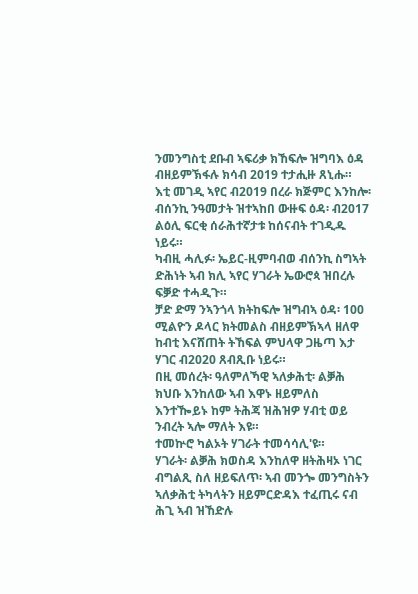ንመንግስቲ ደቡብ ኣፍሪቃ ክኸፍሎ ዝግባእ ዕዳ ብዘይምኽፋሉ ክሳብ 2019 ተታሒዙ ጸኒሑ።
እቲ መገዲ ኣየር ብ2019 በረራ ክጅምር እንከሎ፡ ብሰንኪ ንዓመታት ዝተኣከበ ውዙፍ ዕዳ፡ ብ2017 ልዕሊ ፍርቂ ሰራሕተኛታቱ ከሰናብት ተገዲዱ ነይሩ።
ካብዚ ሓሊፉ፡ ኤይር-ዚምባብወ ብሰንኪ ስግኣት ድሕነት ኣብ ክሊ ኣየር ሃገራት ኤውሮጳ ዝበረሉ ፍቓድ ተሓዲጉ።
ቻድ ድማ ንኣንጎላ ክትከፍሎ ዝግብኣ ዕዳ፡ 100 ሚልዮን ዶላር ክትመልስ ብዘይምኽኣላ ዘለዋ ከብቲ እናሸጠት ትኸፍል ምህላዋ ጋዜጣ እታ ሃገር ብ2020 ጸብጺቡ ነይሩ።
በዚ መሰረት፡ ዓለምለኻዊ ኣለቃሕቲ፡ ልቓሕ ክህቡ እንከለው ኣብ እዋኑ ዘይምለስ እንተዀይኑ ከም ትሕጃ ዝሕዝዎ ሃብቲ ወይ ንብረት ኣሎ ማለት እዩ።
ተመኵሮ ካልኦት ሃገራት ተመሳሳሊ'ዩ።
ሃገራት፡ ልቓሕ ክወስዳ እንከለዋ ዘትሕዛኦ ነገር ብግልጺ ስለ ዘይፍለጥ፡ ኣብ መንጐ መንግስትን ኣለቃሕቲ ትካላትን ዘይምርድዳእ ተፈጢሩ ናብ ሕጊ ኣብ ዝኸድሉ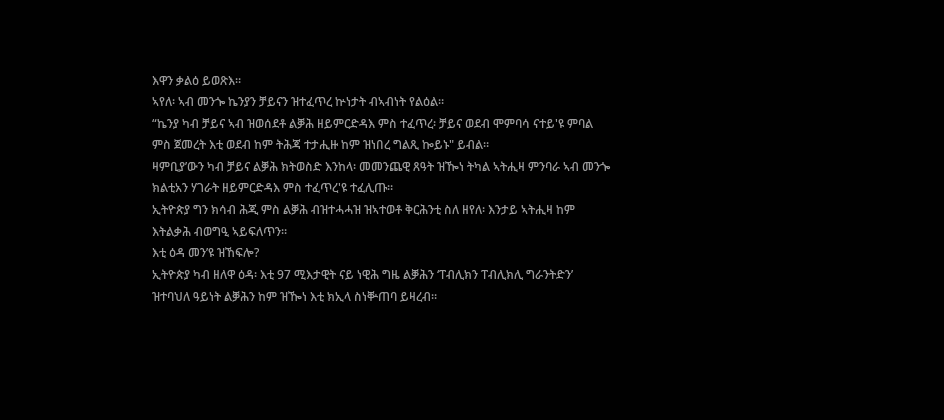እዋን ቃልዕ ይወጽእ።
ኣየለ፡ ኣብ መንጐ ኬንያን ቻይናን ዝተፈጥረ ኵነታት ብኣብነት የልዕል።
“ኬንያ ካብ ቻይና ኣብ ዝወሰደቶ ልቓሕ ዘይምርድዳእ ምስ ተፈጥረ፡ ቻይና ወደብ ሞምባሳ ናተይ'ዩ ምባል ምስ ጀመረት እቲ ወደብ ከም ትሕጃ ተታሒዙ ከም ዝነበረ ግልጺ ኰይኑ" ይብል።
ዛምቢያ’ውን ካብ ቻይና ልቓሕ ክትወስድ እንከላ፡ መመንጨዊ ጸዓት ዝዀነ ትካል ኣትሒዛ ምንባራ ኣብ መንጐ ክልቲአን ሃገራት ዘይምርድዳእ ምስ ተፈጥረ'ዩ ተፈሊጡ።
ኢትዮጵያ ግን ክሳብ ሕጂ ምስ ልቓሕ ብዝተሓሓዝ ዝኣተወቶ ቅርሕንቲ ስለ ዘየለ፡ እንታይ ኣትሒዛ ከም እትልቃሕ ብወግዒ ኣይፍለጥን።
እቲ ዕዳ መን’ዩ ዝኸፍሎ?
ኢትዮጵያ ካብ ዘለዋ ዕዳ፡ እቲ 97 ሚእታዊት ናይ ነዊሕ ግዜ ልቓሕን ‘ፐብሊክን ፐብሊክሊ ግራንትድን’ ዝተባህለ ዓይነት ልቓሕን ከም ዝዀነ እቲ ክኢላ ስነቝጠባ ይዛረብ።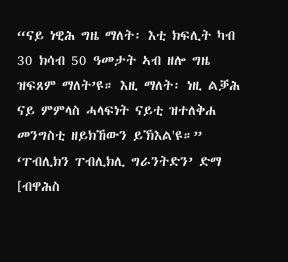“ናይ ነዊሕ ግዜ ማለት፡ እቲ ክፍሊት ካብ 30 ክሳብ 50 ዓመታት ኣብ ዘሎ ግዜ ዝፍጸም ማለት’ዩ። እዚ ማለት፡ ነዚ ልቓሕ ናይ ምምላስ ሓላፍነት ናይቲ ዝተለቅሐ መንግስቲ ዘይክኸውን ይኽእል'ዩ።”
‘ፐብሊክን ፐብሊክሊ ግራንትድን’ ድማ [ብዋሕስ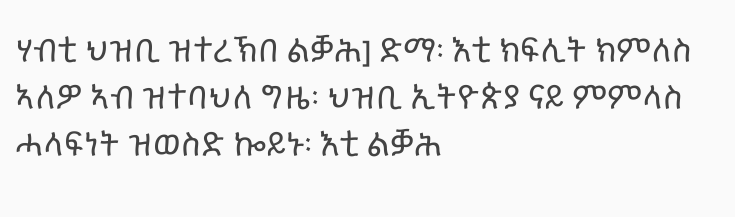ሃብቲ ህዝቢ ዝተረኽበ ልቓሕ] ድማ፡ እቲ ክፍሊት ክምለስ ኣለዎ ኣብ ዝተባህለ ግዜ፡ ህዝቢ ኢትዮጵያ ናይ ምምላስ ሓላፍነት ዝወስድ ኰይኑ፡ እቲ ልቓሕ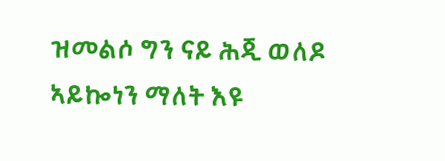ዝመልሶ ግን ናይ ሕጂ ወለዶ ኣይኰነን ማለት እዩ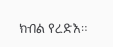ክብል የረድእ።